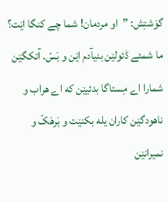گوَشتِش: ”او مردمان! شما چے کنگا اێت؟ ما شمئے ڈئولێن بنیآدم اێن و بَسّ. آتکگێن شمارا اے مِستاگا بدئیێن که اے هراب و ناهودگێن کاران یله بکنێت و بَرهَکّ و نمیرانێن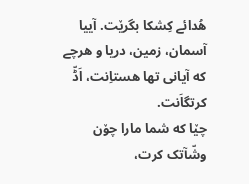هُدائے کِشکا بگرێت. آییا آسمان، زمین، دریا و هرچے که آیانی تها هستاِنت، اَڈّ کرتگاَنت.
چێا که شما مارا چۆن وشّآتک کرت،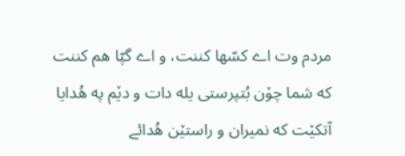مردم وت اے کسّها کننت، و اے گپّا هم کننت که شما چۆن بُتپرستی یله دات و دێم په هُدایا آتکێت که نمیران و راستێن هُدائے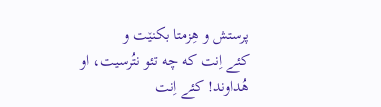پرستش و هِزمتا بکنێت و
کئے اِنت که چه تئو نتُرسیت، او هُداوند! کئے اِنت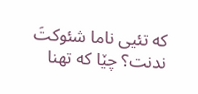که تئیی ناما شئوکتَ ندنت؟ چێا که تهنا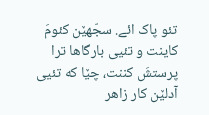تئو پاک ائے. سجّهێن کئومَ کاینت و تئیی بارگاها ترا پرستشَ کننت، چێا که تئیی آدلێن کار زاهر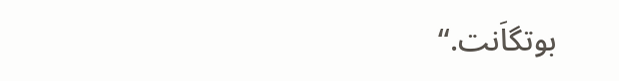بوتگاَنت.“